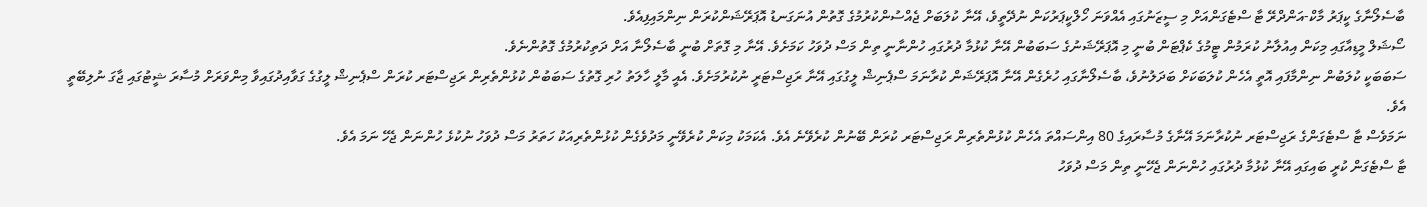ބާސެލޯނާގެ ކީޕަރު މާކް-އަންދްރޭ ޓާ ސްޓެގަންއަށް މި ސީޒަނުގައި އެއްވަނަ ހޯލްކީޕަރުކަން ނުދޭތީވެ، އޭނާ ކުލަބަށް ޖެއްސުންކުރުމުގެ ގޮތުން އުނަގަނޑު އޮޕަރޭޝަންކުރަން ނިންމައިފިއެވެ.
ސޯޝަލް މީޑިއާގައި މިކަން އިއުލާނު ކުރަމުން ޓީމުގެ ކެޕްޓަން ބުނީ މި އޮޕަރޭޝަނުގެ ސަބަބުން އޭނާ ކުޅުމާ ދުރުގައި ހުންނާނީ ތިން މަސް ދުވަހު ކަމަށެވެ. އޭނާ މި ގޮތަށް ބުނީ ބާސެލޯނާ އަށް ދަތިކުރުމުގެ ގޮތުންނެވެ.
ސަބަބަކީ ކުލަބުން ނިންމާފައި އޮތީ އެހެން ކުލަބަކަށް ބަދަލުނުވެ، ބާސެލޯނާގައި ހުރެގެން އޭނާ އޮޕަރޭޝަން ކުރާނަމަ ސްޕެނިޝް ލީގުގައި އޭނާ ރަޖިސްޓަރީ ނުކުރުމަށެވެ. އެއީ މާލީ ހާލަތު ހުރި ގޮތުގެ ސަބަބުން ކުޅުންތެރިން ރަޖިސްޓަރ ކުރަން ސްޕެނިޝް ލީގުގެ ގަވާއިދުގައިވާ މިންވަރަށް މުސާރަ ޝީޓުގައި ޖާގަ ނުލިބޭތީ އެވެ.
ނަމަވެސް ޓާ ސްޓެގަންގެ ރަޖިސްޓަރ ނުކުރާނަމަ އޭނާގެ މުސާރައިގެ 80 އިންސައްތަ އެހެން ކުޅުންތެރިން ރަޖިސްޓަރ ކުރަން ބޭނުން ކުރެވޭނެ އެވެ. އެކަމަކު މިކަން ކުރެވޭނީ މަދުވެގެން ކުޅުންތެރިއަކު ހަތަރު މަސް ދުވަހު ނުކުޅެ ހުންނަން ޖެހޭ ނަމަ އެވެ.
ޓާ ސްޓެގަން ކުރީ ބައިގައި އޭނާ ކުޅުމާ ދުރުގައި ހުންނަން ޖެހޭނީ ތިން މަސް ދުވަހު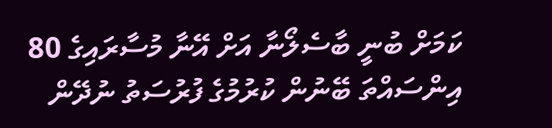ކަމަށް ބުނީ ބާސެލޯނާ އަށް އޭނާ މުސާރައިގެ 80 އިންސައްތަ ބޭނުން ކުރުމުގެ ފުރުސަތު ނުދޭން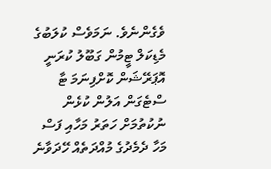ވެގެންނެވެ. ނަމަވެސް ކުލަބުގެ މެޑިކަލް ޓީމުން ގަބޫލު ކުރަނީ އޮޕަރޭޝަން ކޮށްފިނަމަ ޓާ ސްޓެގަން އަލުން ކުޅެން ނުކުތުމަށް ހަތަރު މަހާއި ފަސް މަހާ ދެމެދުގެ މުއްދަތެއް ހޭދަވާނެ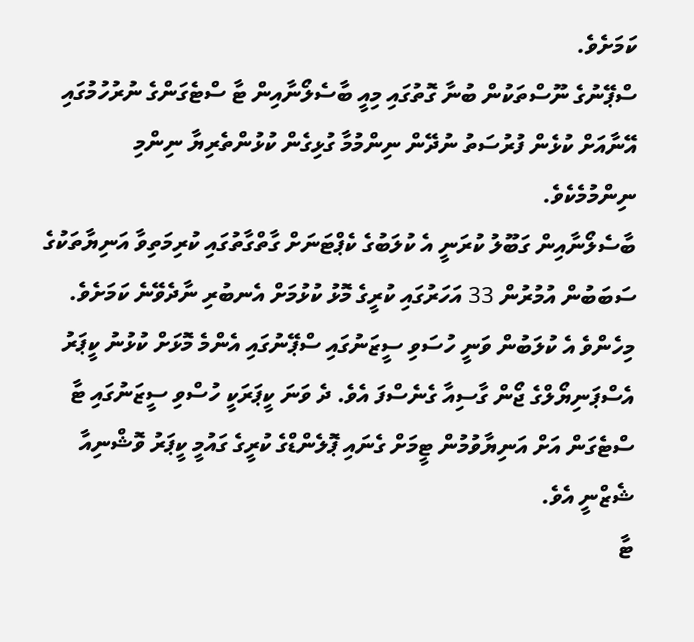ކަމަށެވެ.
ސްޕޭނުގެ ނޫސްތަކުން ބުނާ ގޮތުގައި މިއީ ބާސެލޯނާއިން ޓާ ސްޓެގަންގެ ނުރުހުމުގައި އޭނާއަށް ކުޅެން ފުރުސަތު ނުދޭން ނިންމުމާ ގުޅިގެން ކުޅުންތެރިޔާ ނިންމި ނިންމުމެކެވެ.
ބާސެލޯނާއިން ގަބޫލު ކުރަނީ އެ ކުލަބުގެ ކެޕްޓަނަށް ގާތްގާތުގައި ކުރިމަތިވާ އަނިޔާތަކުގެ ސަބަބުން އުމުރުން 33 އަހަރުގައި ކުރީގެ މޮޅު ކުޅުމަށް އެނބުރި ނާދެވޭނެ ކަމަށެވެ. މިހެންވެ އެ ކުލަބުން ވަނީ ހުސަވި ސީޒަނުގައި ސްޕޭނުގައި އެންމެ މޮޅަށް ކުޅުނު ކީޕަރު އެސްޕަނިޔޯލްގެ ޖޯން ގާސިއާ ގެނެސްފަ އެވެ. ދެ ވަނަ ކީޕަރަކީ ހުސްވި ސީޒަނުގައި ޓާ ސްޓެގަން އަށް އަނިޔާވުމުން ޓީމަށް ގެނައި ޕޮލެންޑްގެ ކުރީގެ ގައުމީ ކީޕަރު ވޮޝްނިއާ ޝެޒްނީ އެވެ.
ޓާ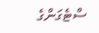ސްޓެގަންގެ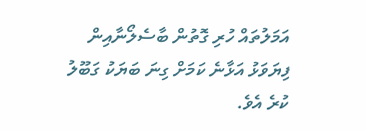އަމަލުތައް ހުރި ގޮތުން ބާސެލޯނާއިން ފިޔަވަޅު އަޅާނެ ކަމަށް ގިނަ ބަޔަކު ގަބޫލު ކުރެ އެވެ.